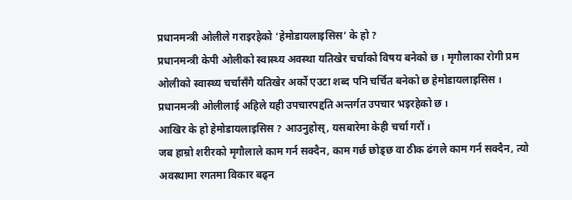प्रधानमन्त्री ओलीले गराइरहेको ‘हेमोडायलाइसिस’ के हो ?
प्रधानमन्त्री केपी ओलीको स्वास्थ्य अवस्था यतिखेर चर्चाको विषय बनेको छ । मृगौलाका रोगी प्रम ओलीको स्वास्थ्य चर्चासँगै यतिखेर अर्को एउटा शब्द पनि चर्चित बनेको छ हेमोडायलाइसिस । प्रधानमन्त्री ओलीलाई अहिले यही उपचारपद्दति अन्तर्गत उपचार भइरहेको छ ।
आखिर के हो हेमोडायलाइसिस ? आउनुहोस्, यसबारेमा केही चर्चा गरौं ।
जब हाम्रो शरीरको मृगौलाले काम गर्न सक्दैन, काम गर्छ छोड्छ वा ठीक ढंगले काम गर्न सक्दैन, त्यो अवस्थामा रगतमा विकार बढ्न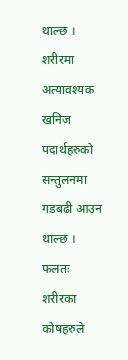थाल्छ । शरीरमा अत्यावश्यक खनिज पदार्थहरुको सन्तुलनमा गडबढी आउन थाल्छ । फलतः शरीरका कोषहरुले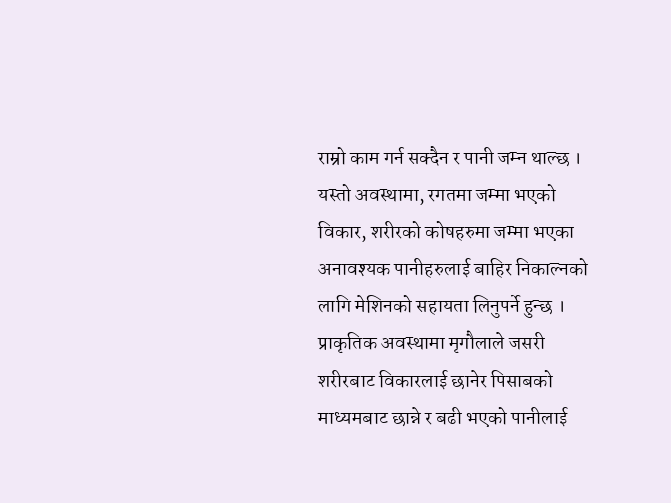राम्रो काम गर्न सक्दैन र पानी जम्न थाल्छ ।
यस्तो अवस्थामा, रगतमा जम्मा भएको विकार, शरीरको कोषहरुमा जम्मा भएका अनावश्यक पानीहरुलाई बाहिर निकाल्नको लागि मेशिनको सहायता लिनुपर्ने हुन्छ । प्राकृतिक अवस्थामा मृगौलाले जसरी शरीरबाट विकारलाई छानेर पिसाबको माध्यमबाट छान्ने र बढी भएको पानीलाई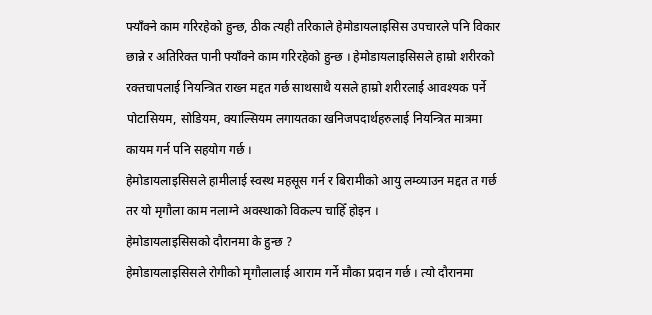फ्याँक्ने काम गरिरहेको हुन्छ, ठीक त्यही तरिकाले हेमोडायलाइसिस उपचारले पनि विकार छान्ने र अतिरिक्त पानी फ्याँक्ने काम गरिरहेको हुन्छ । हेमोडायलाइसिसले हाम्रो शरीरको रक्तचापलाई नियन्त्रित राख्न मद्दत गर्छ साथसाथै यसले हाम्रो शरीरलाई आवश्यक पर्ने पोटासियम, सोडियम, क्याल्सियम लगायतका खनिजपदार्थहरुलाई नियन्त्रित मात्रमा कायम गर्न पनि सहयोग गर्छ ।
हेमोडायलाइसिसले हामीलाई स्वस्थ महसूस गर्न र बिरामीको आयु लम्व्याउन मद्दत त गर्छ तर यो मृगौला काम नलाग्ने अवस्थाको विकल्प चाहिँ होइन ।
हेमोडायलाइसिसको दौरानमा के हुन्छ ?
हेमोडायलाइसिसले रोगीको मृगौलालाई आराम गर्ने मौका प्रदान गर्छ । त्यो दौरानमा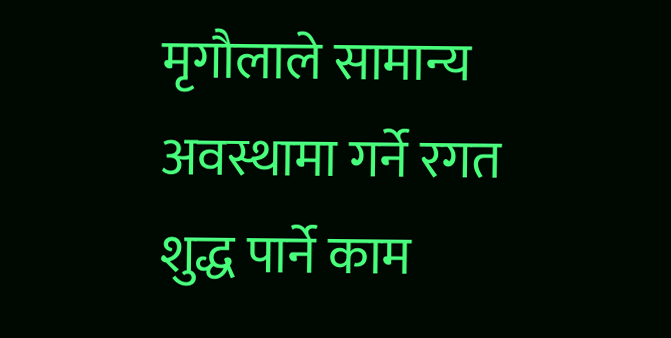मृगौलाले सामान्य अवस्थामा गर्ने रगत शुद्ध पार्ने काम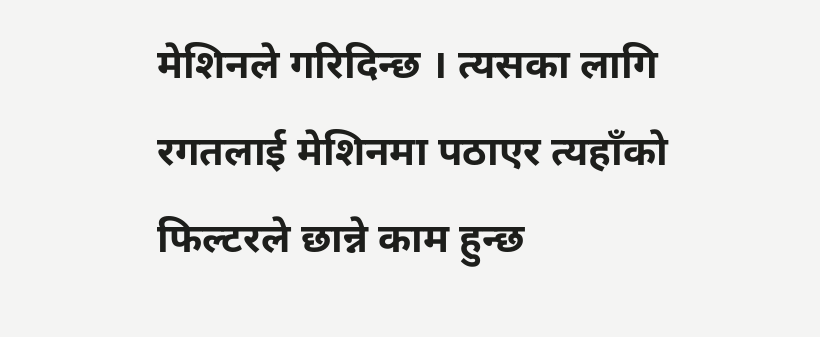मेशिनले गरिदिन्छ । त्यसका लागि रगतलाई मेशिनमा पठाएर त्यहाँको फिल्टरले छान्ने काम हुन्छ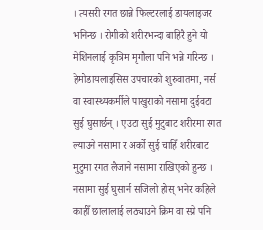। त्यसरी रगत छान्ने फिल्टरलाई डायलाइजर भनिन्छ । रोगीको शरीरभन्दा बाहिरै हुने यो मेशिनलाई कृत्रिम मृगौला पनि भन्ने गरिन्छ ।
हेमोडायलाइसिस उपचारको शुरुवातमा, नर्स वा स्वास्थ्यकर्मीले पाखुराको नसामा दुईवटा सुई घुसार्छन् । एउटा सुई मुटुबाट शरीरमा रगत ल्याउने नसामा र अर्को सुई चाहिँ शरीरबाट मुटुमा रगत लैजाने नसामा राखिएको हुन्छ । नसामा सुई घुसार्न सजिलो होस् भनेर कहिले काहीँ छालालाई लठ्याउने क्रिम वा स्प्रे पनि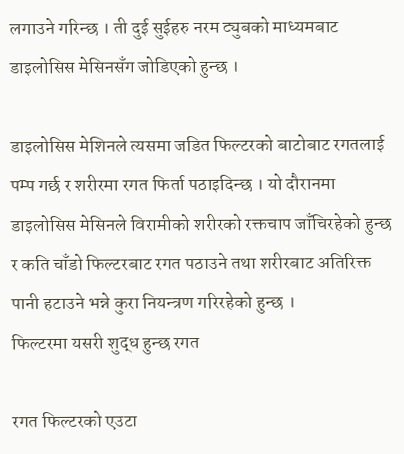लगाउने गरिन्छ । ती दुई सुईहरु नरम ट्युबको माध्यमबाट डाइलोसिस मेसिनसँग जोडिएको हुन्छ ।

डाइलोसिस मेशिनले त्यसमा जडित फिल्टरको बाटोबाट रगतलाई पम्प गर्छ र शरीरमा रगत फिर्ता पठाइदिन्छ । यो दौरानमा डाइलोसिस मेसिनले विरामीको शरीरको रक्तचाप जाँचिरहेको हुन्छ र कति चाँडो फिल्टरबाट रगत पठाउने तथा शरीरबाट अतिरिक्त पानी हटाउने भन्ने कुरा नियन्त्रण गरिरहेको हुन्छ ।
फिल्टरमा यसरी शुद्ध हुन्छ रगत

रगत फिल्टरको एउटा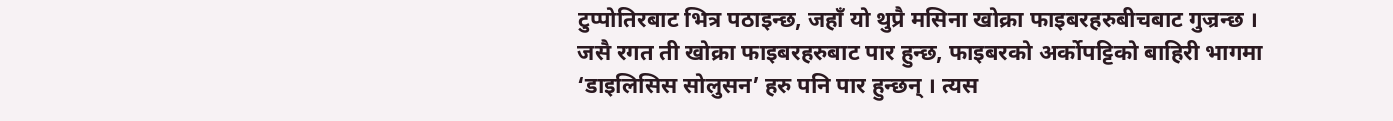टुप्पोतिरबाट भित्र पठाइन्छ, जहाँ यो थुप्रै मसिना खोक्रा फाइबरहरुबीचबाट गुज्रन्छ । जसै रगत ती खोक्रा फाइबरहरुबाट पार हुन्छ, फाइबरको अर्कोपट्टिको बाहिरी भागमा ‘डाइलिसिस सोलुसन’ हरु पनि पार हुन्छन् । त्यस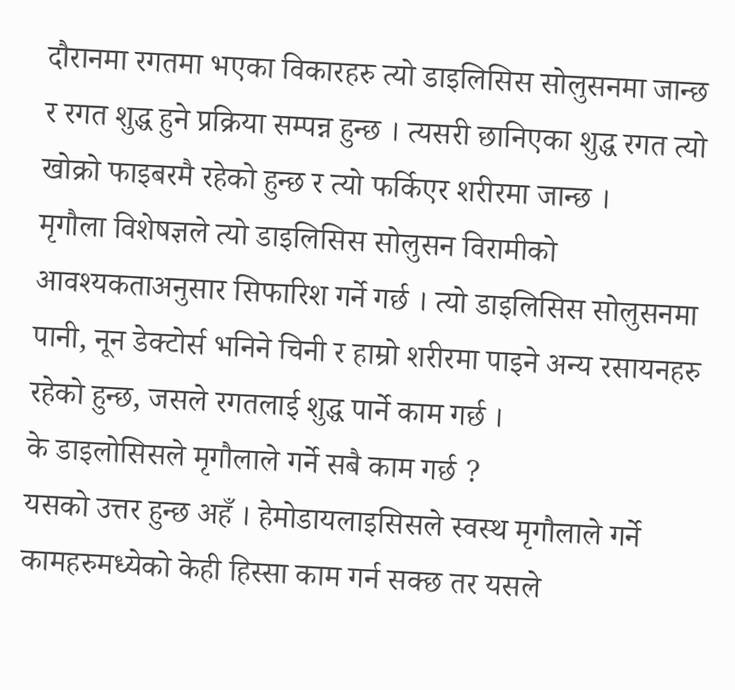दौरानमा रगतमा भएका विकारहरु त्यो डाइलिसिस सोलुसनमा जान्छ र रगत शुद्ध हुने प्रक्रिया सम्पन्न हुन्छ । त्यसरी छानिएका शुद्ध रगत त्यो खोक्रो फाइबरमै रहेको हुन्छ र त्यो फर्किएर शरीरमा जान्छ ।
मृगौला विशेषज्ञले त्यो डाइलिसिस सोलुसन विरामीको आवश्यकताअनुसार सिफारिश गर्ने गर्छ । त्यो डाइलिसिस सोलुसनमा पानी, नून डेक्टोर्स भनिने चिनी र हाम्रो शरीरमा पाइने अन्य रसायनहरु रहेको हुन्छ, जसले रगतलाई शुद्ध पार्ने काम गर्छ ।
के डाइलोसिसले मृगौलाले गर्ने सबै काम गर्छ ?
यसको उत्तर हुन्छ अहँ । हेमोडायलाइसिसले स्वस्थ मृगौलाले गर्ने कामहरुमध्येको केही हिस्सा काम गर्न सक्छ तर यसले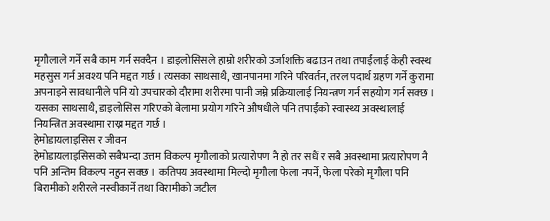मृगौलाले गर्ने सबै काम गर्न सक्दैन । डाइलोसिसले हाम्रो शरीरको उर्जाशक्ति बढाउन तथा तपाईंलाई केही स्वस्थ महसुस गर्न अवश्य पनि मद्दत गर्छ । त्यसका साथसाथै, खानपानमा गरिने परिवर्तन, तरल पदार्थ ग्रहण गर्ने कुरामा अपनाइने सावधानीले पनि यो उपचारको दौरामा शरीरमा पानी जम्ने प्रक्रियालाई नियन्त्रण गर्न सहयोग गर्न सक्छ । यसका साथसाथै, डाइलोसिस गरिएको बेलामा प्रयोग गरिने औषधीले पनि तपाईंको स्वास्थ्य अवस्थालाई नियन्त्रित अवस्थामा राख्न मद्दत गर्छ ।
हेमोडायलाइसिस र जीवन
हेमोडायलाइसिसको सबैभन्दा उत्तम विकल्प मृगौलाको प्रत्यारोपण नै हो तर सधैं र सबै अवस्थामा प्रत्यारोपण नै पनि अन्तिम विकल्प नहुन सक्छ । कतिपय अवस्थामा मिल्दो मृगौला फेला नपर्ने, फेला परेको मृगौला पनि बिरामीको शरीरले नस्वीकार्ने तथा विरामीको जटील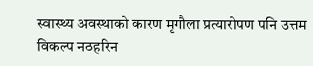स्वास्थ्य अवस्थाको कारण मृगौला प्रत्यारोपण पनि उत्तम विकल्प नठहरिन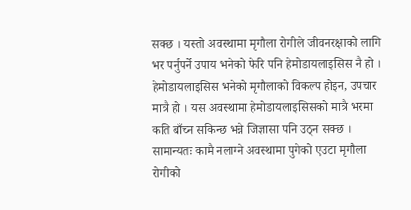सक्छ । यस्तो अवस्थामा मृगौला रोगीले जीवनरक्षाको लागि भर पर्नुपर्ने उपाय भनेको फेरि पनि हेमोडायलाइसिस नै हो ।
हेमोडायलाइसिस भनेको मृगौलाको विकल्प होइन, उपचार मात्रै हो । यस अवस्थामा हेमोडायलाइसिसको मात्रै भरमा कति बाँच्न सकिन्छ भन्ने जिज्ञासा पनि उठ्न सक्छ । सामान्यतः कामै नलाग्ने अवस्थामा पुगेको एउटा मृगौला रोगीको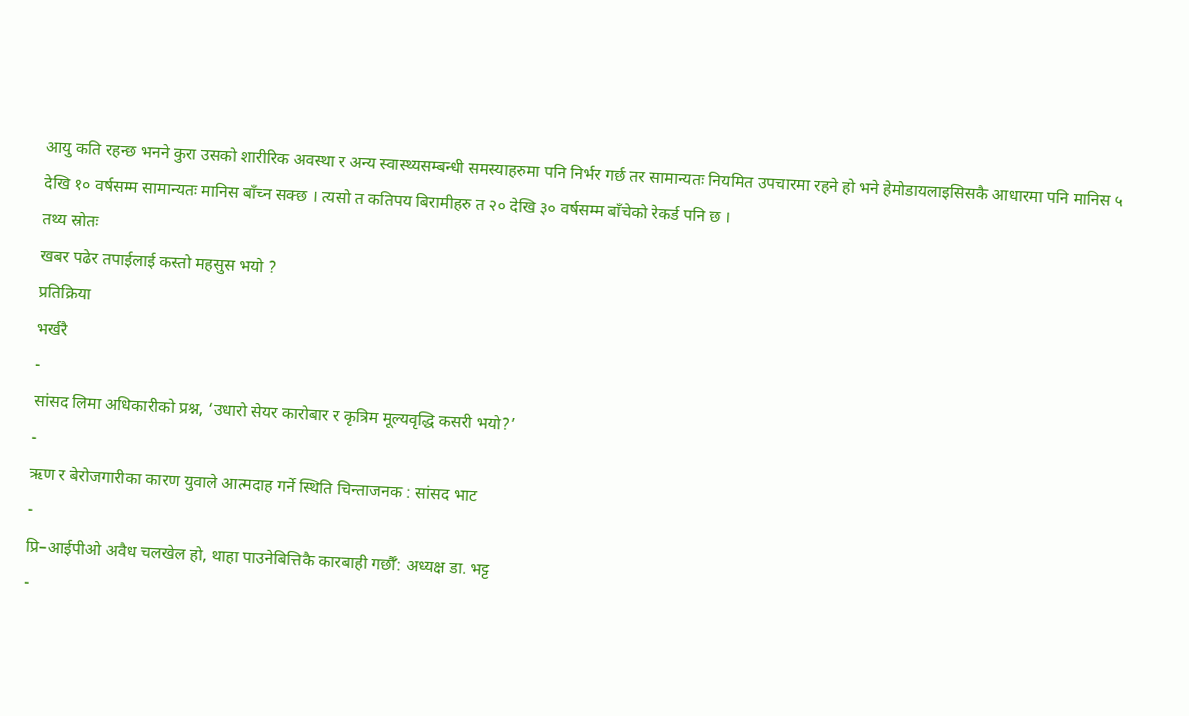आयु कति रहन्छ भनने कुरा उसको शारीरिक अवस्था र अन्य स्वास्थ्यसम्बन्धी समस्याहरुमा पनि निर्भर गर्छ तर सामान्यतः नियमित उपचारमा रहने हो भने हेमोडायलाइसिसकै आधारमा पनि मानिस ५ देखि १० वर्षसम्म सामान्यतः मानिस बाँच्न सक्छ । त्यसो त कतिपय बिरामीहरु त २० देखि ३० वर्षसम्म बाँचेको रेकर्ड पनि छ ।
तथ्य स्रोतः
खबर पढेर तपाईलाई कस्तो महसुस भयो ?
प्रतिक्रिया
भर्खरै
-
सांसद लिमा अधिकारीको प्रश्न, ‘उधारो सेयर कारोबार र कृत्रिम मूल्यवृद्धि कसरी भयो?’
-
ऋण र बेरोजगारीका कारण युवाले आत्मदाह गर्ने स्थिति चिन्ताजनक : सांसद भाट
-
प्रि–आईपीओ अवैध चलखेल हो, थाहा पाउनेबित्तिकै कारबाही गर्छौँ: अध्यक्ष डा. भट्ट
-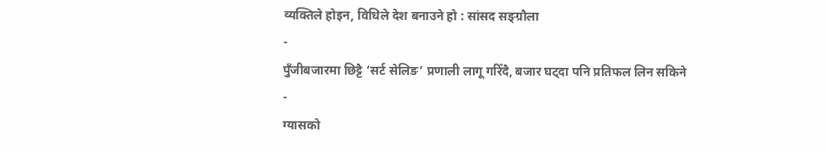व्यक्तिले होइन, विधिले देश बनाउने हो : सांसद सङ्ग्रौला
-
पुँजीबजारमा छिट्टै ‘सर्ट सेलिङ’ प्रणाली लागू गरिँदै, बजार घट्दा पनि प्रतिफल लिन सकिने
-
ग्यासको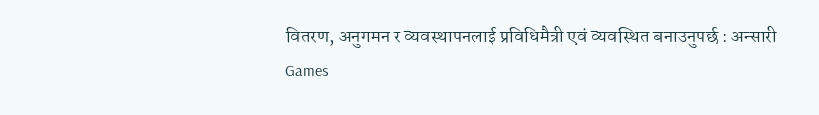वितरण, अनुगमन र व्यवस्थापनलाई प्रविधिमैत्री एवं व्यवस्थित बनाउनुपर्छ : अन्सारी
Games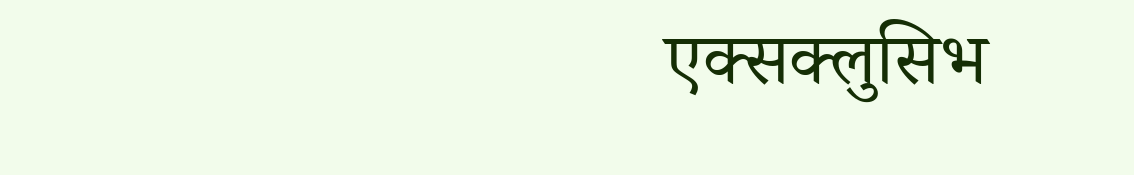एक्सक्लुसिभ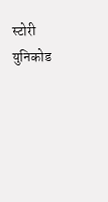स्टोरी
युनिकोड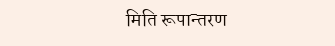मिति रूपान्तरण